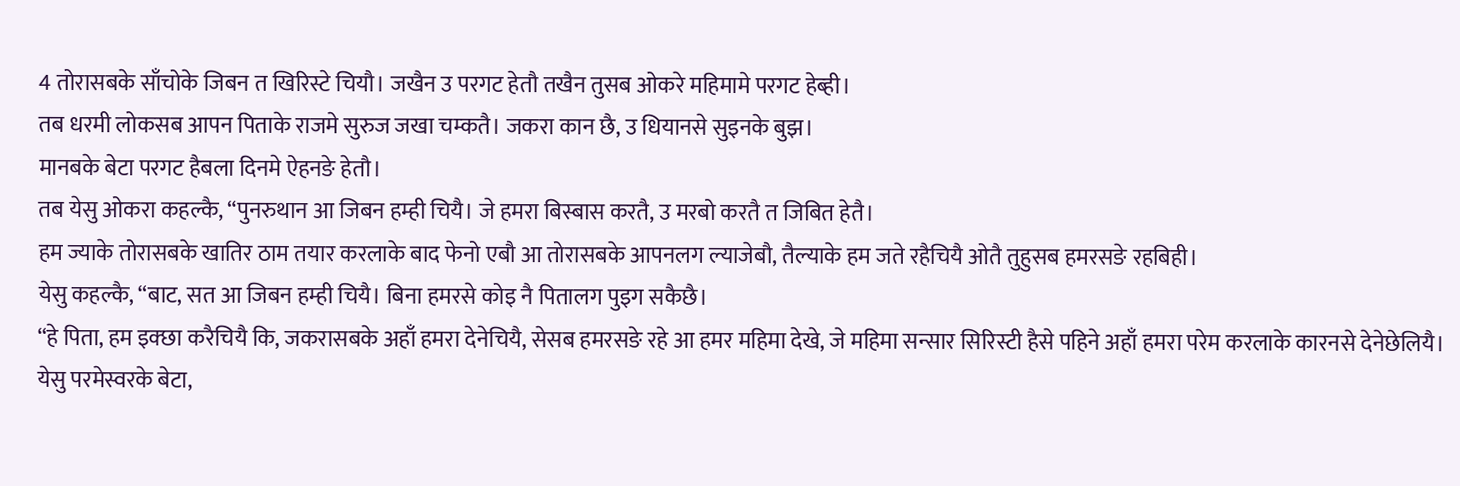4 तोरासबके साँचोके जिबन त खिरिस्टे चियौ। जखैन उ परगट हेतौ तखैन तुसब ओकरे महिमामे परगट हेब्ही।
तब धरमी लोकसब आपन पिताके राजमे सुरुज जखा चम्कतै। जकरा कान छै, उ धियानसे सुइनके बुझ।
मानबके बेटा परगट हैबला दिनमे ऐहनङे हेतौ।
तब येसु ओकरा कहल्कै, “पुनरुथान आ जिबन हम्ही चियै। जे हमरा बिस्बास करतै, उ मरबो करतै त जिबित हेतै।
हम ज्याके तोरासबके खातिर ठाम तयार करलाके बाद फेनो एबौ आ तोरासबके आपनलग ल्याजेबौ, तैल्याके हम जते रहैचियै ओतै तुहुसब हमरसङे रहबिही।
येसु कहल्कै, “बाट, सत आ जिबन हम्ही चियै। बिना हमरसे कोइ नै पितालग पुइग सकैछै।
“हे पिता, हम इक्छा करैचियै कि, जकरासबके अहाँ हमरा देनेचियै, सेसब हमरसङे रहे आ हमर महिमा देखे, जे महिमा सन्सार सिरिस्टी हैसे पहिने अहाँ हमरा परेम करलाके कारनसे देनेछेलियै।
येसु परमेस्वरके बेटा,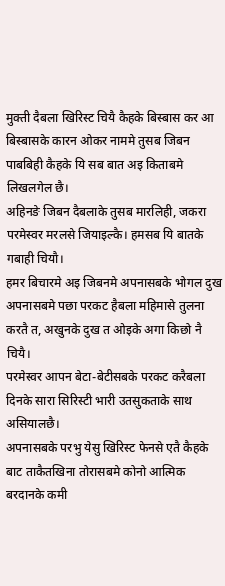मुक्ती दैबला खिरिस्ट चियै कैहके बिस्बास कर आ बिस्बासके कारन ओकर नाममे तुसब जिबन पाबबिही कैहके यि सब बात अइ किताबमे लिखलगेल छै।
अहिनङे जिबन दैबलाके तुसब मारलिही, जकरा परमेस्वर मरलसे जियाइल्कै। हमसब यि बातके गबाही चियौ।
हमर बिचारमे अइ जिबनमे अपनासबके भोगल दुख अपनासबमे पछा परकट हैबला महिमासे तुलना करतै त, अखुनके दुख त ओइके अगा किछो नै चियै।
परमेस्वर आपन बेटा-बेटीसबके परकट करैबला दिनके सारा सिरिस्टी भारी उतसुकताके साथ असियालछै।
अपनासबके परभु येसु खिरिस्ट फेनसे एतै कैहके बाट ताकैतखिना तोरासबमे कोनो आत्मिक बरदानके कमी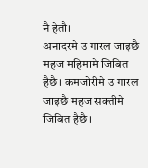नै हेतौ।
अनादरमे उ गारल जाइछै महज महिमामे जिबित हैछै। कमजोरीमे उ गारल जाइछै महज सक्तीमे जिबित हैछै।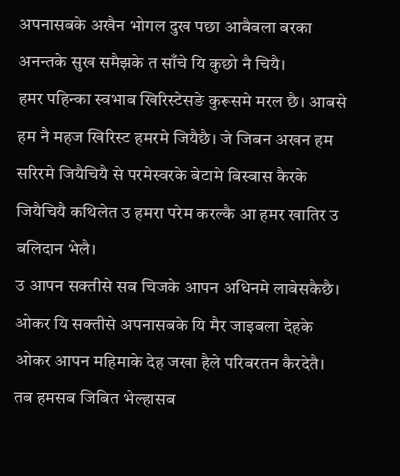अपनासबके अखैन भोगल दुख पछा आबैबला बरका अनन्तके सुख समैझके त साँचे यि कुछो नै चियै।
हमर पहिन्का स्वभाब खिरिस्टेसङे कुरूसमे मरल छै। आबसे हम नै महज खिरिस्ट हमरमे जियैछै। जे जिबन अखन हम सरिरमे जियैचियै से परमेस्वरके बेटामे बिस्बास कैरके जियैचियै कथिलेत उ हमरा परेम करल्कै आ हमर खातिर उ बलिदान भेलै।
उ आपन सक्तीसे सब चिजके आपन अधिनमे लाबेसकैछै। ओकर यि सक्तीसे अपनासबके यि मैर जाइबला देहके ओकर आपन महिमाके देह जखा हैले परिबरतन कैरदेतै।
तब हमसब जिबित भेल्हासब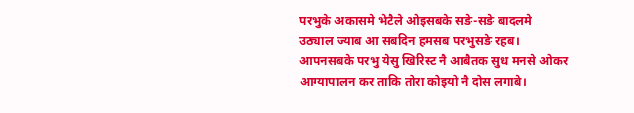परभुके अकासमे भेटैले ओइसबके सङे-सङे बादलमे उठ्याल ज्याब आ सबदिन हमसब परभुसङे रहब।
आपनसबके परभु येसु खिरिस्ट नै आबैतक सुध मनसे ओकर आग्यापालन कर ताकि तोरा कोइयो नै दोस लगाबे।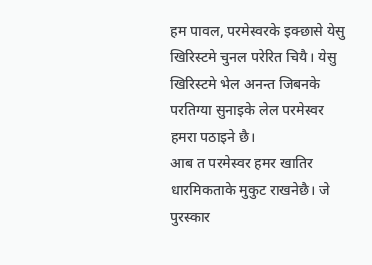हम पावल, परमेस्वरके इक्छासे येसु खिरिस्टमे चुनल परेरित चियै। येसु खिरिस्टमे भेल अनन्त जिबनके परतिग्या सुनाइके लेल परमेस्वर हमरा पठाइने छै।
आब त परमेस्वर हमर खातिर धारमिकताके मुकुट राखनेछै। जे पुरस्कार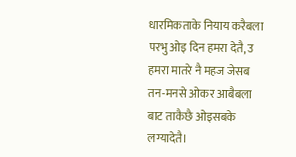धारमिकताके नियाय करैबला परभु ओइ दिन हमरा देतै, उ हमरा मातरे नै महज जेसब तन-मनसे ओकर आबैबला बाट ताकैछै ओइसबके लग्यादेतै।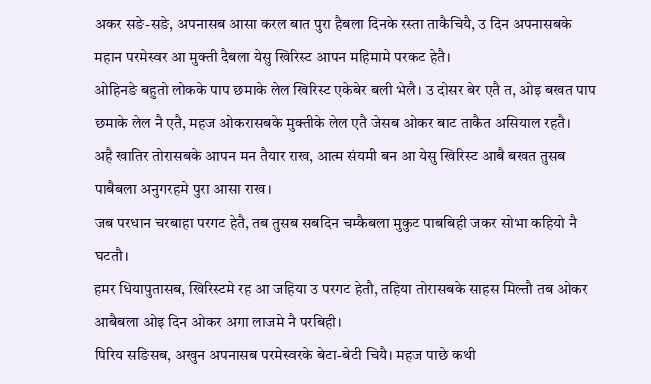अकर सङे-सङे, अपनासब आसा करल बात पुरा हैबला दिनके रस्ता ताकैचियै, उ दिन अपनासबके महान परमेस्वर आ मुक्ती दैबला येसु खिरिस्ट आपन महिमामे परकट हेतै।
ओहिनङे बहुतो लोकके पाप छमाके लेल खिरिस्ट एकेबेर बली भेलै। उ दोसर बेर एतै त, ओइ बखत पाप छमाके लेल नै एतै, महज ओकरासबके मुक्तीके लेल एतै जेसब ओकर बाट ताकैत असियाल रहतै।
अहै खातिर तोरासबके आपन मन तैयार राख, आत्म संयमी बन आ येसु खिरिस्ट आबै बखत तुसब पाबैबला अनुगरहमे पुरा आसा राख।
जब परधान चरबाहा परगट हेतै, तब तुसब सबदिन चम्कैबला मुकुट पाबबिही जकर सोभा कहियो नै घटतौ।
हमर धियापुतासब, खिरिस्टमे रह आ जहिया उ परगट हेतौ, तहिया तोरासबके साहस मिल्तौ तब ओकर आबैबला ओइ दिन ओकर अगा लाजमे नै परबिही।
पिरिय सङिसब, अखुन अपनासब परमेस्वरके बेटा-बेटी चियै। महज पाछे कथी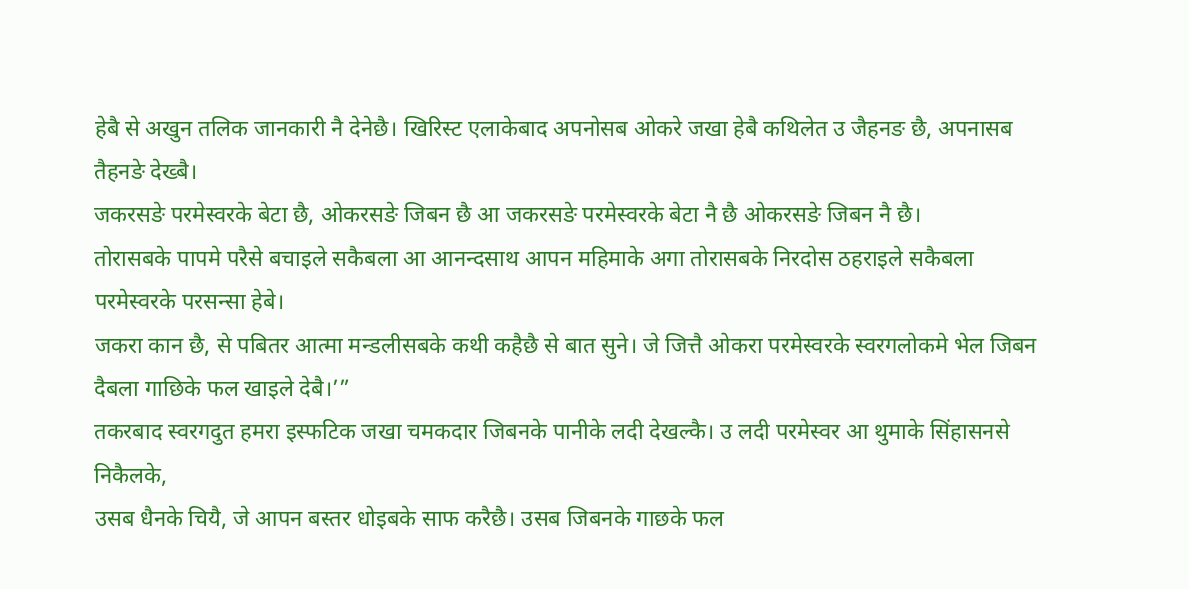हेबै से अखुन तलिक जानकारी नै देनेछै। खिरिस्ट एलाकेबाद अपनोसब ओकरे जखा हेबै कथिलेत उ जैहनङ छै, अपनासब तैहनङे देख्बै।
जकरसङे परमेस्वरके बेटा छै, ओकरसङे जिबन छै आ जकरसङे परमेस्वरके बेटा नै छै ओकरसङे जिबन नै छै।
तोरासबके पापमे परैसे बचाइले सकैबला आ आनन्दसाथ आपन महिमाके अगा तोरासबके निरदोस ठहराइले सकैबला परमेस्वरके परसन्सा हेबे।
जकरा कान छै, से पबितर आत्मा मन्डलीसबके कथी कहैछै से बात सुने। जे जित्तै ओकरा परमेस्वरके स्वरगलोकमे भेल जिबन दैबला गाछिके फल खाइले देबै।’”
तकरबाद स्वरगदुत हमरा इस्फटिक जखा चमकदार जिबनके पानीके लदी देखल्कै। उ लदी परमेस्वर आ थुमाके सिंहासनसे निकैलके,
उसब धैनके चियै, जे आपन बस्तर धोइबके साफ करैछै। उसब जिबनके गाछके फल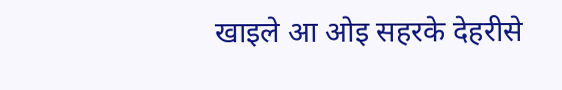खाइले आ ओइ सहरके देहरीसे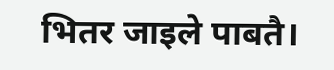भितर जाइले पाबतै।